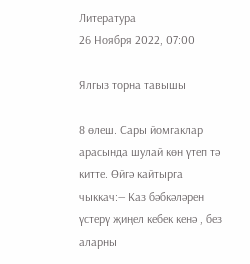Литература
26 Ноября 2022, 07:00

Ялгыз торна тавышы

8 өлеш. Сары йомгаклар арасында шулай көн үтеп тә китте. Өйгә кайтырга чыккач:— Каз бәбкәләрен үстерү җиңел кебек кенә , без аларны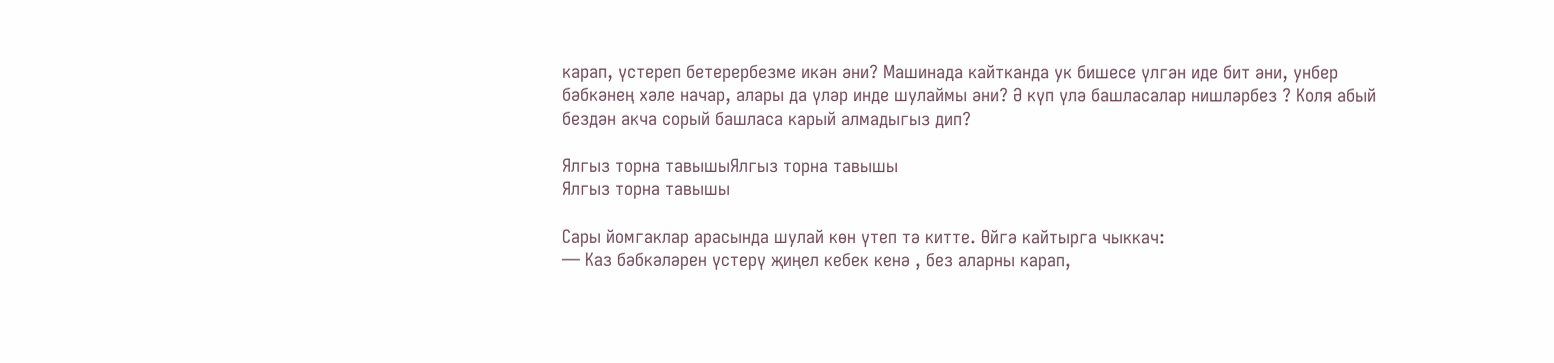карап, үстереп бетерербезме икән әни? Машинада кайтканда ук бишесе үлгән иде бит әни, унбер бәбкәнең хәле начар, алары да үләр инде шулаймы әни? Ә күп үлә башласалар нишләрбез ? Коля абый бездән акча сорый башласа карый алмадыгыз дип?

Ялгыз торна тавышыЯлгыз торна тавышы
Ялгыз торна тавышы

Сары йомгаклар арасында шулай көн үтеп тә китте. Өйгә кайтырга чыккач:
— Каз бәбкәләрен үстерү җиңел кебек кенә , без аларны карап,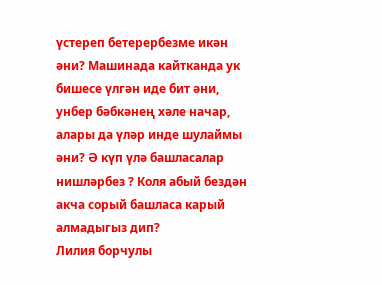үстереп бетерербезме икән әни? Машинада кайтканда ук бишесе үлгән иде бит әни, унбер бәбкәнең хәле начар, алары да үләр инде шулаймы әни? Ә күп үлә башласалар нишләрбез ? Коля абый бездән акча сорый башласа карый алмадыгыз дип?
Лилия борчулы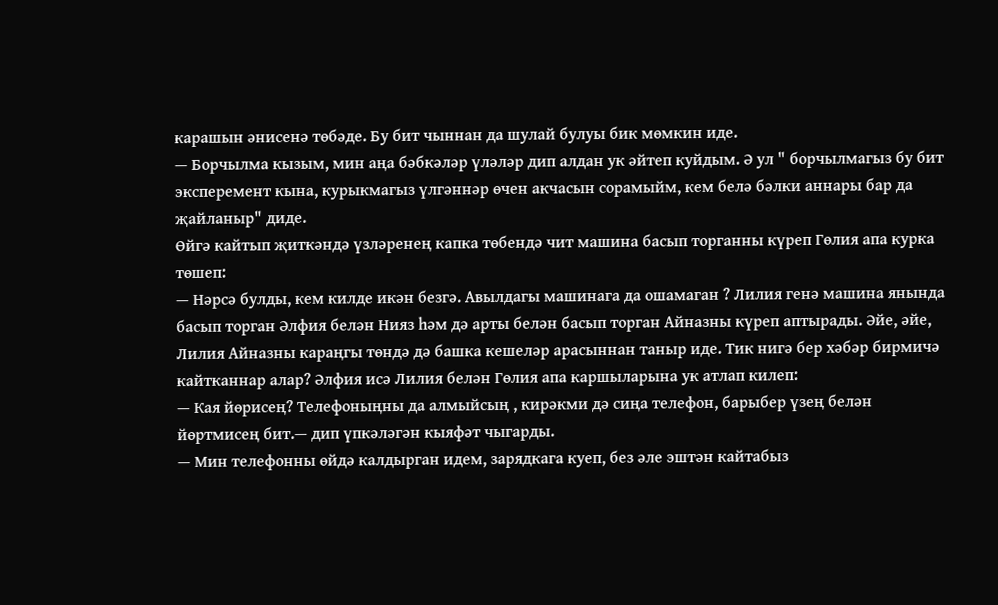карашын әнисенә төбәде. Бу бит чыннан да шулай булуы бик мөмкин иде.
— Борчылма кызым, мин аңа бәбкәләр үләләр дип алдан ук әйтеп куйдым. Ә ул " борчылмагыз бу бит эксперемент кына, курыкмагыз үлгәннәр өчен акчасын сорамыйм, кем белә бәлки аннары бар да җайланыр" диде.
Өйгә кайтып җиткәндә үзләренең капка төбендә чит машина басып торганны күреп Гөлия апа курка төшеп:
— Нәрсә булды, кем килде икән безгә. Авылдагы машинага да ошамаган ? Лилия генә машина янында басып торган Әлфия белән Нияз һәм дә арты белән басып торган Айназны күреп аптырады. Әйе, әйе, Лилия Айназны караңгы төндә дә башка кешеләр арасыннан таныр иде. Тик нигә бер хәбәр бирмичә кайтканнар алар? Әлфия исә Лилия белән Гөлия апа каршыларына ук атлап килеп:
— Кая йөрисең? Телефоныңны да алмыйсың , кирәкми дә сиңа телефон, барыбер үзең белән йөртмисең бит.— дип үпкәләгән кыяфәт чыгарды.
— Мин телефонны өйдә калдырган идем, зарядкага куеп, без әле эштән кайтабыз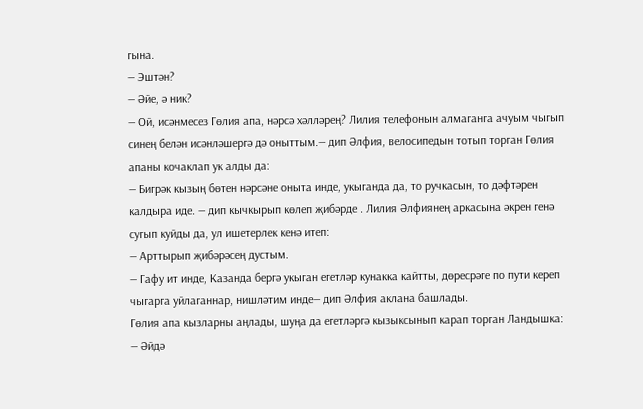гына.
— Эштән?
— Әйе, ә ник?
— Ой, исәнмесез Гөлия апа, нәрсә хәлләрең? Лилия телефонын алмаганга ачуым чыгып синең белән исәнләшергә дә оныттым.— дип Әлфия, велосипедын тотып торган Гөлия апаны кочаклап ук алды да:
— Бигрәк кызың бөтен нәрсәне оныта инде, укыганда да, то ручкасын, то дәфтәрен калдыра иде. — дип кычкырып көлеп җибәрде . Лилия Әлфиянең аркасына әкрен генә сугып куйды да, ул ишетерлек кенә итеп:
— Арттырып җибәрәсең дустым.
— Гафу ит инде, Казанда бергә укыган егетләр кунакка кайтты, дөресрәге по пути кереп чыгарга уйлаганнар, нишләтим инде— дип Әлфия аклана башлады.
Гөлия апа кызларны аңлады, шуңа да егетләргә кызыксынып карап торган Ландышка:
— Әйдә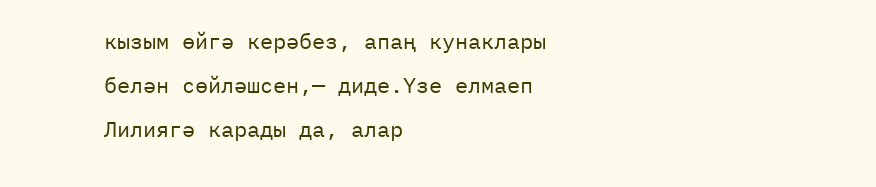кызым өйгә керәбез, апаң кунаклары белән сөйләшсен,— диде.Үзе елмаеп Лилиягә карады да, алар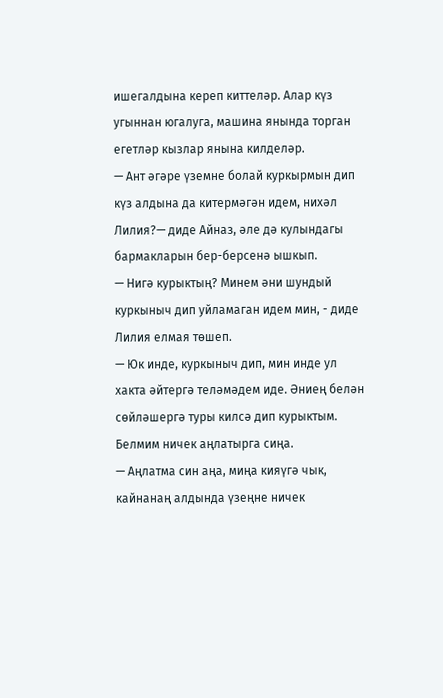ишегалдына кереп киттеләр. Алар күз угыннан югалуга, машина янында торган егетләр кызлар янына килделәр.
— Ант әгәре үземне болай куркырмын дип күз алдына да китермәгән идем, нихәл Лилия?— диде Айназ, әле дә кулындагы бармакларын бер-берсенә ышкып.
— Нигә курыктың? Минем әни шундый куркыныч дип уйламаган идем мин, - диде Лилия елмая төшеп.
— Юк инде, куркыныч дип, мин инде ул хакта әйтергә теләмәдем иде. Әниең белән сөйләшергә туры килсә дип курыктым. Белмим ничек аңлатырга сиңа.
— Аңлатма син аңа, миңа кияүгә чык, кайнанаң алдында үзеңне ничек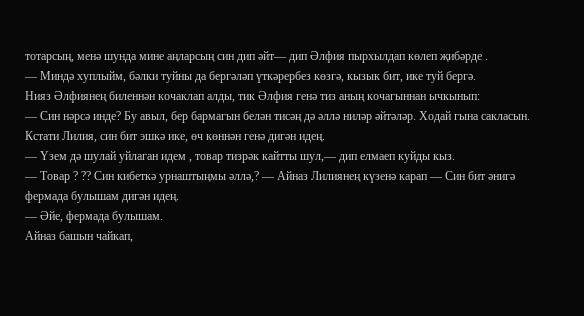тотарсың, менә шунда мине аңларсың син дип әйт— дип Әлфия пырхылдап көлеп җибәрде .
— Миндә хуплыйм, бәлки туйны да бергәләп үткәрербез көзгә, кызык бит, ике туй бергә.
Нияз Әлфиянең биленнән кочаклап алды, тик Әлфия генә тиз аның кочагыннан ычкынып:
— Син нәрсә инде? Бу авыл, бер бармагын белән тисәң дә әллә ниләр әйтәләр. Ходай гына сакласын. Кстати Лилия, син бит эшкә ике, өч көннән генә дигән идең.
— Үзем дә шулай уйлаган идем , товар тизрәк кайтты шул,— дип елмаеп куйды кыз.
— Товар ? ?? Син кибеткә урнаштыңмы әллә,? — Айназ Лилиянең күзенә карап — Син бит әнигә фермада булышам дигән идең.
— Әйе, фермада булышам.
Айназ башын чайкап,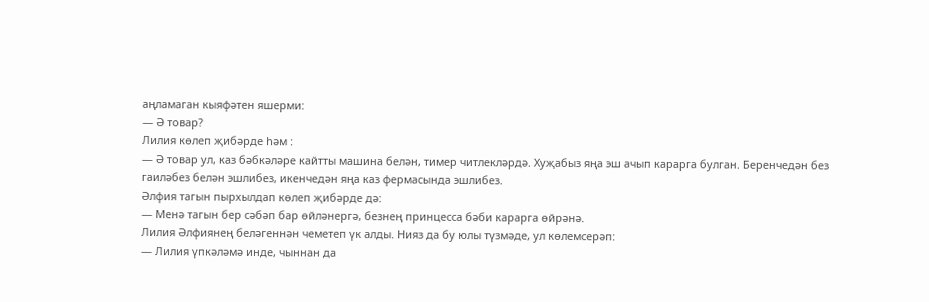аңламаган кыяфәтен яшерми:
— Ә товар?
Лилия көлеп җибәрде һәм :
— Ә товар ул, каз бәбкәләре кайтты машина белән, тимер читлекләрдә. Хуҗабыз яңа эш ачып карарга булган. Беренчедән без гаиләбез белән эшлибез, икенчедән яңа каз фермасында эшлибез.
Әлфия тагын пырхылдап көлеп җибәрде дә:
— Менә тагын бер сәбәп бар өйләнергә, безнең принцесса бәби карарга өйрәнә.
Лилия Әлфиянең беләгеннән чеметеп үк алды. Нияз да бу юлы түзмәде, ул көлемсерәп:
— Лилия үпкәләмә инде, чыннан да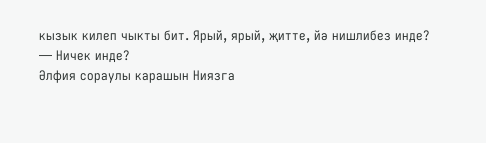кызык килеп чыкты бит. Ярый, ярый, җитте, йә нишлибез инде?
— Ничек инде?
Әлфия сораулы карашын Ниязга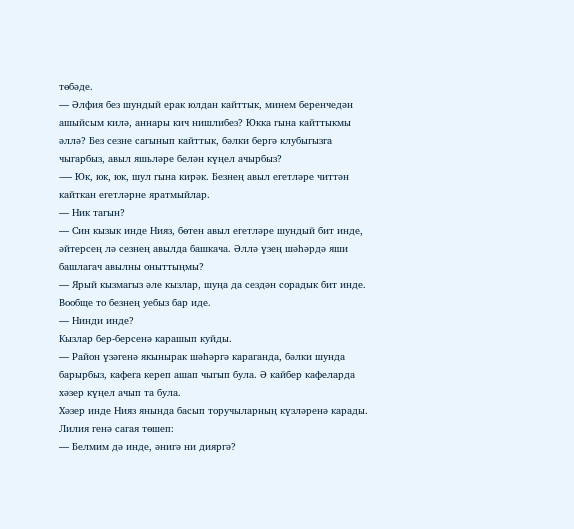төбәде.
— Әлфия без шундый ерак юлдан кайттык, минем беренчедән ашыйсым килә, аннары кич нишлибез? Юкка гына кайттыкмы әллә? Без сезне сагынып кайттык, бәлки бергә клубыгызга чыгарбыз, авыл яшьләре белән күңел ачырбыз?
-— Юк, юк, юк, шул гына кирәк. Безнең авыл егетләре читтән кайткан егетләрне яратмыйлар.
— Ник тагын?
— Син кызык инде Нияз, бөтен авыл егетләре шундый бит инде, әйтерсең лә сезнең авылда башкача. Әллә үзең шәһәрдә яши башлагач авылны оныттыңмы?
— Ярый кызмагыз әле кызлар, шуңа да сездән сорадык бит инде. Вообще то безнең уебыз бар иде.
— Нинди инде?
Кызлар бер-берсенә карашып куйды.
— Район үзәгенә якынырак шәһәргә караганда, бәлки шунда барырбыз, кафега кереп ашап чыгып була. Ә кайбер кафеларда хәзер күңел ачып та була.
Хәзер инде Нияз янында басып торучыларның күзләренә карады. Лилия генә сагая төшеп:
— Белмим дә инде, әнигә ни дияргә?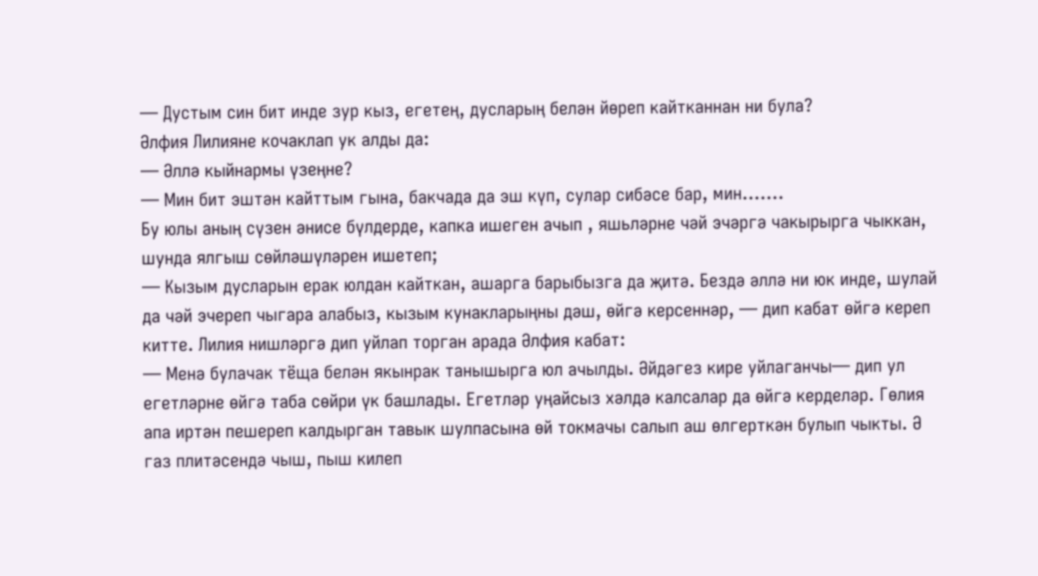— Дустым син бит инде зур кыз, егетең, дусларың белән йөреп кайтканнан ни була?
Әлфия Лилияне кочаклап ук алды да:
— Әллә кыйнармы үзеңне?
— Мин бит эштән кайттым гына, бакчада да эш күп, сулар сибәсе бар, мин.......
Бу юлы аның сүзен әнисе бүлдерде, капка ишеген ачып , яшьләрне чәй эчәргә чакырырга чыккан, шунда ялгыш сөйләшүләрен ишетеп;
— Кызым дусларын ерак юлдан кайткан, ашарга барыбызга да җитә. Бездә әллә ни юк инде, шулай да чәй эчереп чыгара алабыз, кызым кунакларыңны дәш, өйгә керсеннәр, — дип кабат өйгә кереп китте. Лилия нишләргә дип уйлап торган арада Әлфия кабат:
— Менә булачак тёща белән якынрак танышырга юл ачылды. Әйдәгез кире уйлаганчы— дип ул егетләрне өйгә таба сөйри үк башлады. Егетләр уңайсыз хәлдә калсалар да өйгә керделәр. Гөлия апа иртән пешереп калдырган тавык шулпасына өй токмачы салып аш өлгерткән булып чыкты. Ә газ плитәсендә чыш, пыш килеп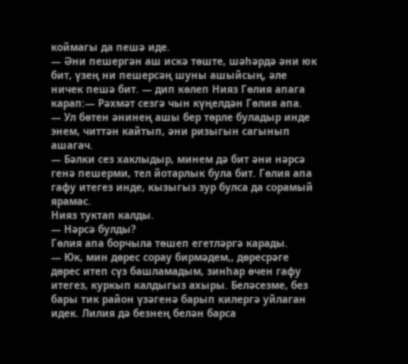коймагы да пешә иде.
— Әни пешергән аш искә төште, шәһәрдә әни юк бит, үзең ни пешерсәң шуны ашыйсың, әле ничек пешә бит. — дип көлеп Нияз Гөлия апага карап:— Рәхмәт сезгә чын күңелдән Гөлия апа.
— Ул бөтен әнинең ашы бер төрле буладыр инде энем, читтән кайтып, әни ризыгын сагынып ашагач.
— Бәлки сез хаклыдыр, минем дә бит әни нәрсә генә пешерми, тел йотарлык була бит. Гөлия апа гафу итегез инде, кызыгыз зур булса да сорамый ярамас.
Нияз туктап калды.
— Нәрсә булды?
Гөлия апа борчыла төшеп егетләргә карады.
— Юк, мин дөрес сорау бирмәдем,, дөресрәге дөрес итеп сүз башламадым, зинһар өчен гафу итегез, куркып калдыгыз ахыры. Беләсезме, без бары тик район үзәгенә барып килергә уйлаган идек. Лилия дә безнең белән барса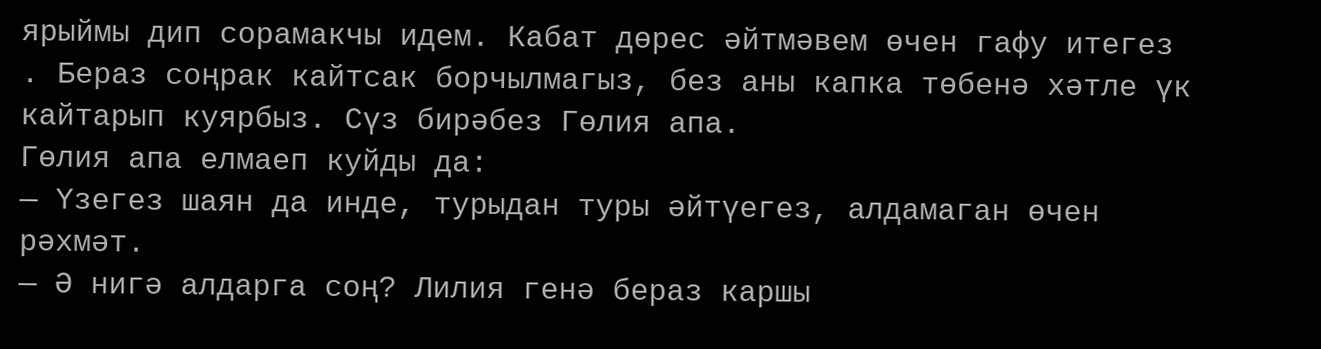ярыймы дип сорамакчы идем. Кабат дөрес әйтмәвем өчен гафу итегез . Бераз соңрак кайтсак борчылмагыз, без аны капка төбенә хәтле үк кайтарып куярбыз. Сүз бирәбез Гөлия апа.
Гөлия апа елмаеп куйды да:
— Үзегез шаян да инде, турыдан туры әйтүегез, алдамаган өчен рәхмәт.
— Ә нигә алдарга соң? Лилия генә бераз каршы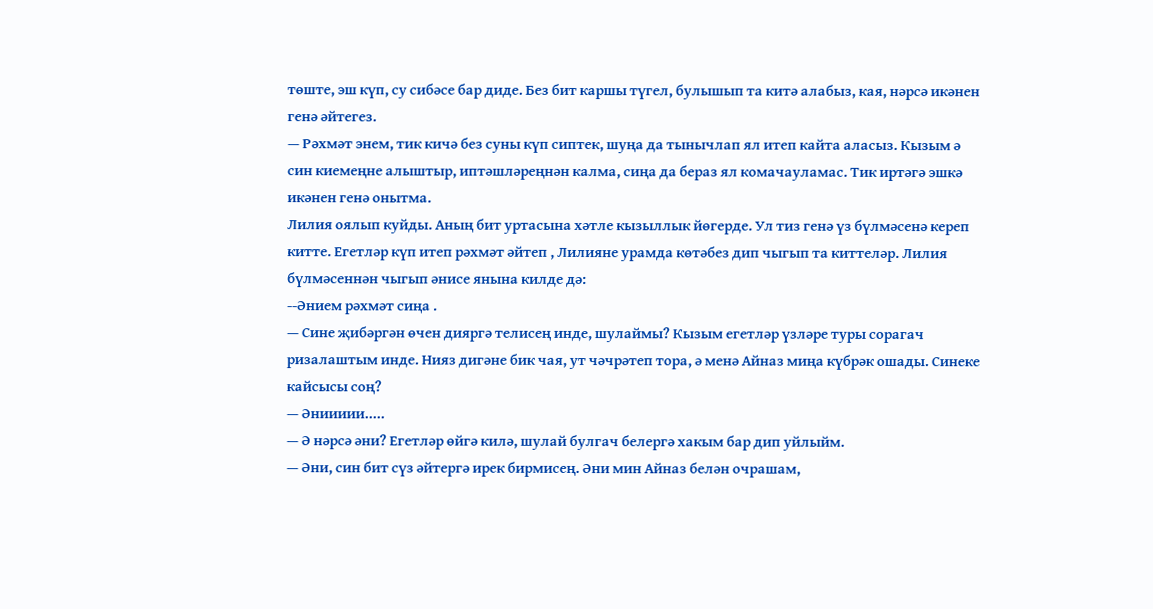төште, эш күп, су сибәсе бар диде. Без бит каршы түгел, булышып та китә алабыз, кая, нәрсә икәнен генә әйтегез.
— Рәхмәт энем, тик кичә без суны күп сиптек, шуңа да тынычлап ял итеп кайта аласыз. Кызым ә син киемеңне алыштыр, иптәшләреңнән калма, сиңа да бераз ял комачауламас. Тик иртәгә эшкә икәнен генә онытма.
Лилия оялып куйды. Аның бит уртасына хәтле кызыллык йөгерде. Ул тиз генә үз бүлмәсенә кереп китте. Егетләр күп итеп рәхмәт әйтеп , Лилияне урамда көтәбез дип чыгып та киттеләр. Лилия бүлмәсеннән чыгып әнисе янына килде дә:
--Әнием рәхмәт сиңа .
— Сине җибәргән өчен дияргә телисең инде, шулаймы? Кызым егетләр үзләре туры сорагач ризалаштым инде. Нияз дигәне бик чая, ут чәчрәтеп тора, ә менә Айназ миңа күбрәк ошады. Синеке кайсысы соң?
— Әниииии.....
— Ә нәрсә әни? Егетләр өйгә килә, шулай булгач белергә хакым бар дип уйлыйм.
— Әни, син бит сүз әйтергә ирек бирмисең. Әни мин Айназ белән очрашам,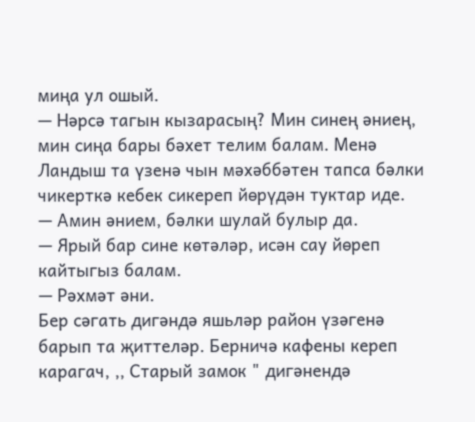миңа ул ошый.
— Нәрсә тагын кызарасың? Мин синең әниең, мин сиңа бары бәхет телим балам. Менә Ландыш та үзенә чын мәхәббәтен тапса бәлки чикерткә кебек сикереп йөрүдән туктар иде.
— Амин әнием, бәлки шулай булыр да.
— Ярый бар сине көтәләр, исән сау йөреп кайтыгыз балам.
— Рәхмәт әни.
Бер сәгать дигәндә яшьләр район үзәгенә барып та җиттеләр. Берничә кафены кереп карагач, ,, Старый замок " дигәнендә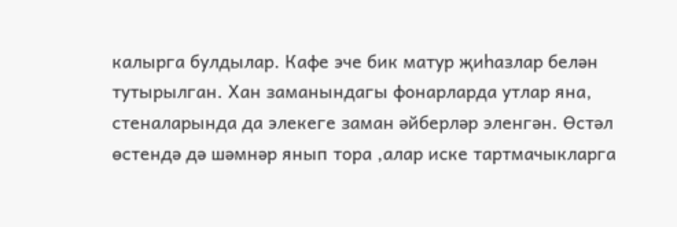калырга булдылар. Кафе эче бик матур җиһазлар белән тутырылган. Хан заманындагы фонарларда утлар яна, стеналарында да элекеге заман әйберләр эленгән. Өстәл өстендә дә шәмнәр янып тора ,алар иске тартмачыкларга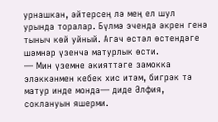урнашкан, әйтерсең лә мең ел шул урында торалар. Бүлмә эчендә әкрен генә тыныч көй уйный. Агач өстәл өстендәге шәмнәр үзенчә матурлык өсти.
— Мин үземне әкияттәге замокка эләккәнмен кебек хис итәм, бигрәк тә матур инде монда— диде Әлфия, соклануын яшерми.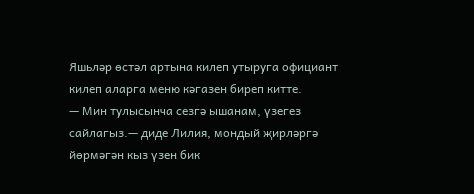Яшьләр өстәл артына килеп утыруга официант килеп аларга меню кәгазен биреп китте.
— Мин тулысынча сезгә ышанам, үзегез сайлагыз.— диде Лилия, мондый җирләргә йөрмәгән кыз үзен бик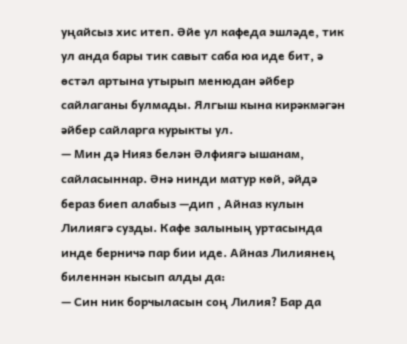уңайсыз хис итеп. Әйе ул кафеда эшләде, тик ул анда бары тик савыт саба юа иде бит, ә өстәл артына утырып менюдан әйбер сайлаганы булмады. Ялгыш кына кирәкмәгән әйбер сайларга курыкты ул.
— Мин дә Нияз белән Әлфиягә ышанам, сайласыннар. Әнә нинди матур көй, әйдә бераз биеп алабыз —дип , Айназ кулын Лилиягә сузды. Кафе залының уртасында инде берничә пар бии иде. Айназ Лилиянең биленнән кысып алды да:
— Син ник борчыласын соң Лилия? Бар да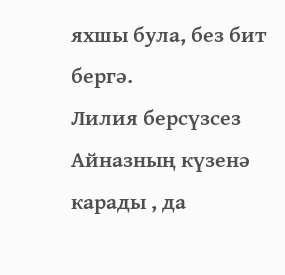яхшы була, без бит бергә.
Лилия берсүзсез Айназның күзенә карады , да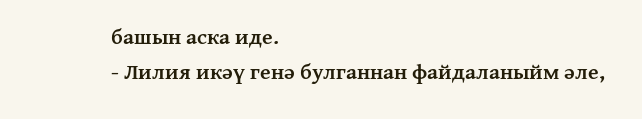башын аска иде.
- Лилия икәү генә булганнан файдаланыйм әле,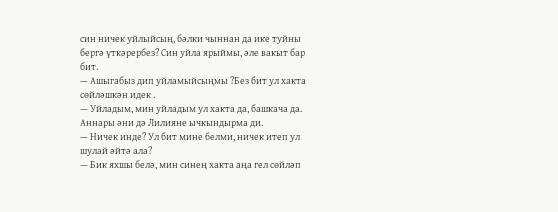син ничек уйлыйсың, бәлки чыннан да ике туйны бергә үткәрербез? Син уйла ярыймы, әле вакыт бар бит.
— Ашыгабыз дип уйламыйсыңмы ?Без бит ул хакта сөйләшкән идек .
— Уйладым, мин уйладым ул хакта да, башкача да. Аннары әни дә Лилияне ычкындырма ди.
— Ничек инде? Ул бит мине белми, ничек итеп ул шулай әйтә ала?
— Бик яхшы белә, мин синең хакта аңа гел сөйләп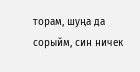торам, шуңа да сорыйм, син ничек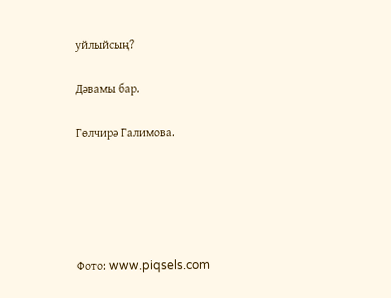уйлыйсың?

Дәвамы бар.

Гөлчирә Галимова.





Фото: www.piqsels.com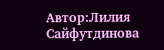Автор:Лилия Сайфутдинова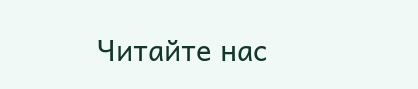Читайте нас